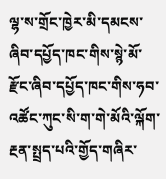ལྷ་ས་གྲོང་ཁྱེར་མི་དམངས་ཞིབ་དཔྱོད་ཁང་གིས་སྙེ་མོ་རྫོང་ཞིབ་དཔྱོད་ཁང་གིས་ཧབ་འཚོང་ཀུང་སི་ག་གེ་མོའི་ལྐོག་རྔན་སྤྲད་པའི་གྱོད་གཞིར་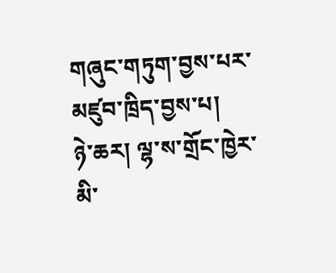གཞུང་གཏུག་བྱས་པར་མཛུབ་ཁྲིད་བྱས་པ།
ཉེ་ཆར། ལྷ་ས་གྲོང་ཁྱེར་མི་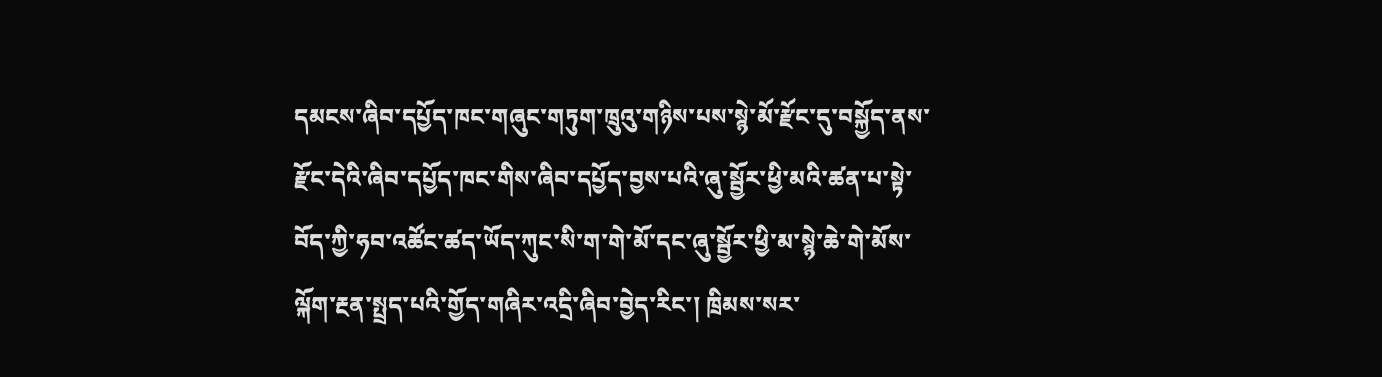དམངས་ཞིབ་དཔྱོད་ཁང་གཞུང་གཏུག་ཁྲུའུ་གཉིས་པས་སྙེ་མོ་རྫོང་དུ་བསྐྱོད་ནས་རྫོང་དེའི་ཞིབ་དཔྱོད་ཁང་གིས་ཞིབ་དཔྱོད་བྱས་པའི་ཞུ་སྦྱོར་ཕྱི་མའི་ཚན་པ་སྟེ་བོད་ཀྱི་ཧབ་འཚོང་ཚད་ཡོད་ཀུང་སི་ག་གེ་མོ་དང་ཞུ་སྦྱོར་ཕྱི་མ་སྙེ་ཆེ་གེ་མོས་ལྐོག་རྔན་སྤྲད་པའི་གྱོད་གཞིར་འདྲི་ཞིབ་བྱེད་རིང་། ཁྲིམས་སར་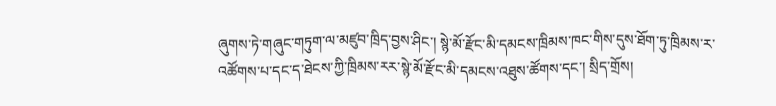ཞུགས་ཏེ་གཞུང་གཏུག་ལ་མཛུབ་ཁྲིད་བྱས་ཤིང་། སྙེ་མོ་རྫོང་མི་དམངས་ཁྲིམས་ཁང་གིས་དུས་ཐོག་ཏུ་ཁྲིམས་ར་འཚོགས་པ་དང་ད་ཐེངས་ཀྱི་ཁྲིམས་རར་སྙེ་མོ་རྫོང་མི་དམངས་འཐུས་ཚོགས་དང་། སྲིད་གྲོས།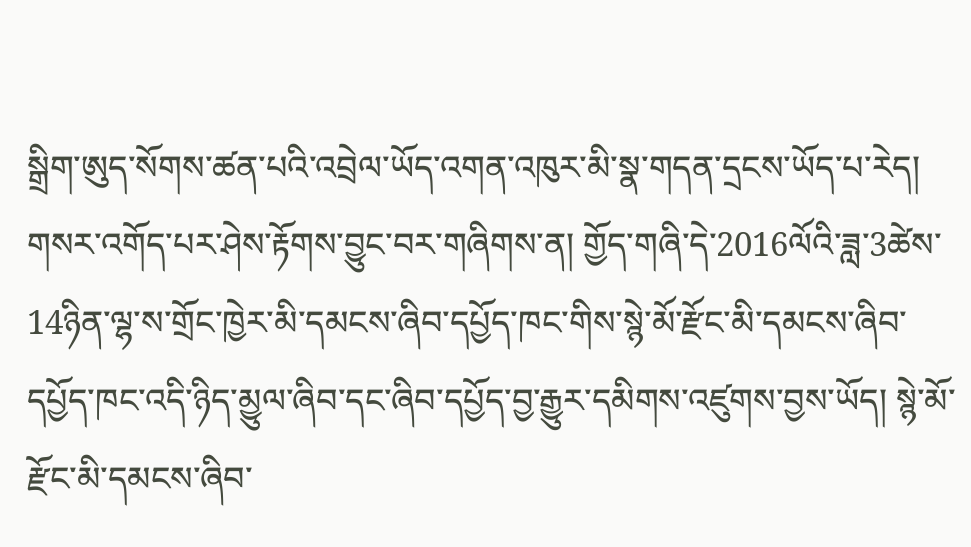སྒྲིག་ཨུད་སོགས་ཚན་པའི་འབྲེལ་ཡོད་འགན་འཁུར་མི་སྣ་གདན་དྲངས་ཡོད་པ་རེད།
གསར་འགོད་པར་ཤེས་རྟོགས་བྱུང་བར་གཞིགས་ན། གྱོད་གཞི་དེ་2016ལོའི་ཟླ་3ཚེས་14ཉིན་ལྷ་ས་གྲོང་ཁྱེར་མི་དམངས་ཞིབ་དཔྱོད་ཁང་གིས་སྙེ་མོ་རྫོང་མི་དམངས་ཞིབ་དཔྱོད་ཁང་འདི་ཉིད་མྱུལ་ཞིབ་དང་ཞིབ་དཔྱོད་བྱ་རྒྱུར་དམིགས་འཛུགས་བྱས་ཡོད། སྙེ་མོ་རྫོང་མི་དམངས་ཞིབ་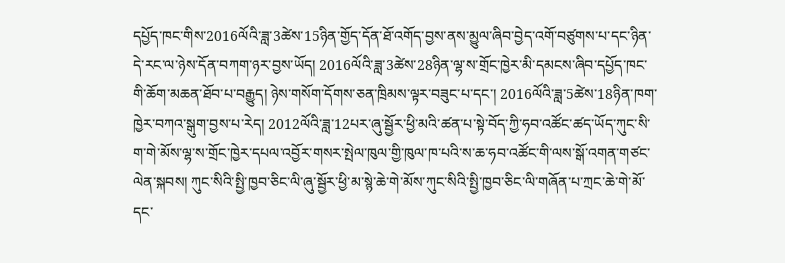དཔྱོད་ཁང་གིས་2016ལོའི་ཟླ་3ཚེས་15ཉིན་གྱོད་དོན་ཐོ་འགོད་བྱས་ནས་མྱུལ་ཞིབ་བྱེད་འགོ་བཙུགས་པ་དང་ཉིན་དེ་རང་ལ་ཉེས་དོན་བཀག་ཉར་བྱས་ཡོད། 2016ལོའི་ཟླ་3ཚེས་28ཉིན་ལྷ་ས་གྲོང་ཁྱེར་མི་དམངས་ཞིབ་དཔྱོད་ཁང་གི་ཆོག་མཆན་ཐོབ་པ་བརྒྱུད། ཉེས་གསོག་དོགས་ཅན་ཁྲིམས་ལྟར་བཟུང་པ་དང་། 2016ལོའི་ཟླ་5ཚེས་18ཉིན་ཁག་ཁྱེར་བཀའ་སྒུག་བྱས་པ་རེད། 2012ལོའི་ཟླ་12པར་ཞུ་སྦྱོར་ཕྱི་མའི་ཚན་པ་སྟེ་བོད་ཀྱི་ཧབ་འཚོང་ཚད་ཡོད་ཀུང་སི་ག་གེ་མོས་ལྷ་ས་གྲོང་ཁྱེར་དཔལ་འབྱོར་གསར་སྤེལ་ཁུལ་གྱི་ཁུལ་ཁ་པའི་ས་ཆ་ཧབ་འཚོང་གི་ལས་སྒོ་འགན་གཙང་ལེན་སྐབས། ཀུང་སིའི་སྤྱི་ཁྱབ་ཅིང་ལི་ཞུ་སྦྱོར་ཕྱི་མ་སྙེ་ཆེ་གེ་མོས་ཀུང་སིའི་སྤྱི་ཁྱབ་ཅིང་ལི་གཞོན་པ་ཀྲང་ཆེ་གེ་མོ་དང་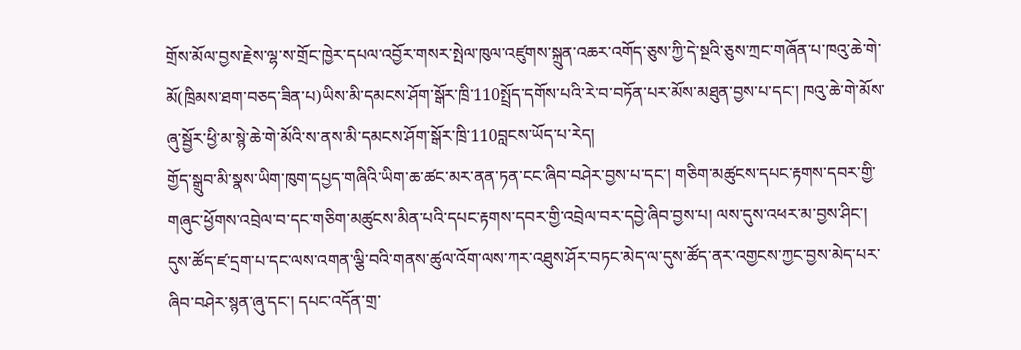གྲོས་མོལ་བྱས་རྗེས་ལྷ་ས་གྲོང་ཁྱེར་དཔལ་འབྱོར་གསར་སྤེལ་ཁུལ་འཛུགས་སྐྲུན་འཆར་འགོད་ཅུས་ཀྱི་དེ་སྔའི་ཅུས་ཀྲང་གཞོན་པ་ཁའུ་ཆེ་གེ་མོ(ཁྲིམས་ཐག་བཅད་ཟིན་པ)ཡིས་མི་དམངས་ཤོག་སྒོར་ཁྲི་110སྤྲོད་དགོས་པའི་རེ་བ་བཏོན་པར་མོས་མཐུན་བྱས་པ་དང་། ཁའུ་ཆེ་གེ་མོས་ཞུ་སྦྱོར་ཕྱི་མ་སྙེ་ཆེ་གེ་མོའི་ས་ནས་མི་དམངས་ཤོག་སྒོར་ཁྲི་110བླངས་ཡོད་པ་རེད།
གྱོད་སྒྲུབ་མི་སྣས་ཡིག་ཁུག་དཔྱད་གཞིའི་ཡིག་ཆ་ཚང་མར་ནན་ཏན་ངང་ཞིབ་བཤེར་བྱས་པ་དང་། གཅིག་མཚུངས་དཔང་རྟགས་དབར་གྱི་གཞུང་ཕྱོགས་འབྲེལ་བ་དང་གཅིག་མཚུངས་མིན་པའི་དཔང་རྟགས་དབར་གྱི་འབྲེལ་བར་དབྱེ་ཞིབ་བྱས་པ། ལས་དུས་འཕར་མ་བྱས་ཤིང་། དུས་ཚོད་ཛ་དྲག་པ་དང་ལས་འགན་ལྕི་བའི་གནས་ཚུལ་འོག་ལས་ཀར་འཐུས་ཤོར་བཏང་མེད་ལ་དུས་ཚོད་ནར་འགྱངས་ཀྱང་བྱས་མེད་པར་ཞིབ་བཤེར་སྙན་ཞུ་དང་། དཔང་འདོན་གྲ་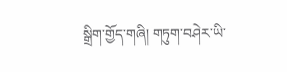སྒྲིག་གྱོད་གཞི། གཏུག་བཤེར་ཡི་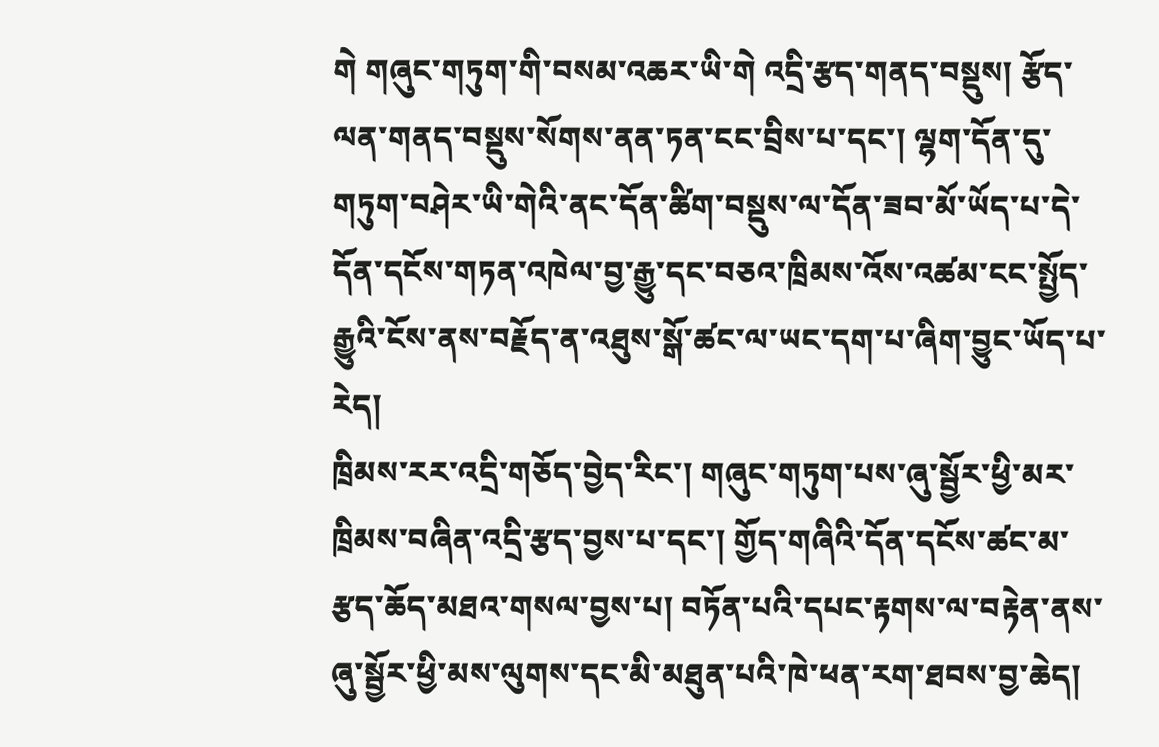གེ གཞུང་གཏུག་གི་བསམ་འཆར་ཡི་གེ འདྲི་རྩད་གནད་བསྡུས། རྩོད་ལན་གནད་བསྡུས་སོགས་ནན་ཏན་ངང་བྲིས་པ་དང་། ལྷག་དོན་དུ་གཏུག་བཤེར་ཡི་གེའི་ནང་དོན་ཚིག་བསྡུས་ལ་དོན་ཟབ་མོ་ཡོད་པ་དེ་དོན་དངོས་གཏན་འཁེལ་བྱ་རྒྱུ་དང་བཅའ་ཁྲིམས་འོས་འཚམ་ངང་སྤྱོད་རྒྱུའི་ངོས་ནས་བརྗོད་ན་འཐུས་སྒོ་ཚང་ལ་ཡང་དག་པ་ཞིག་བྱུང་ཡོད་པ་རེད།
ཁྲིམས་རར་འདྲི་གཅོད་བྱེད་རིང་། གཞུང་གཏུག་པས་ཞུ་སྦྱོར་ཕྱི་མར་ཁྲིམས་བཞིན་འདྲི་རྩད་བྱས་པ་དང་། གྱོད་གཞིའི་དོན་དངོས་ཚང་མ་རྩད་ཆོད་མཐའ་གསལ་བྱས་པ། བཏོན་པའི་དཔང་རྟགས་ལ་བརྟེན་ནས་ཞུ་སྦྱོར་ཕྱི་མས་ལུགས་དང་མི་མཐུན་པའི་ཁེ་ཕན་རག་ཐབས་བྱ་ཆེད།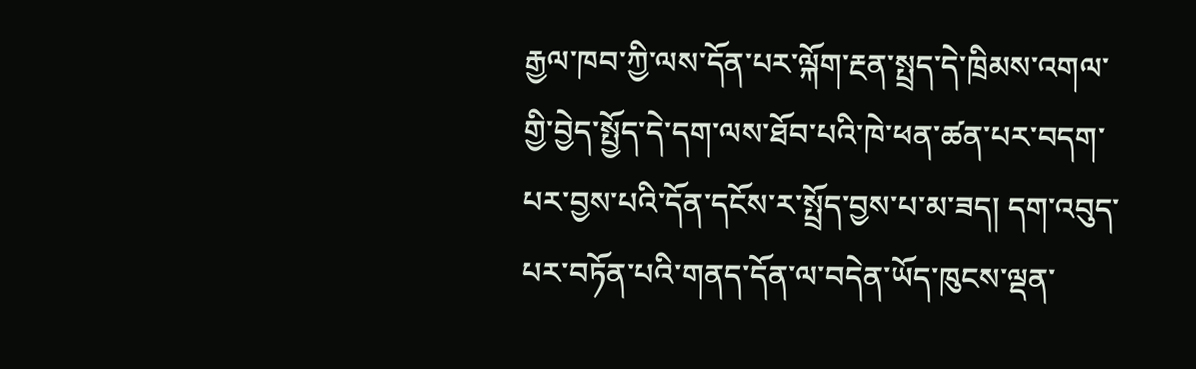རྒྱལ་ཁབ་ཀྱི་ལས་དོན་པར་ལྐོག་རྔན་སྤྲད་དེ་ཁྲིམས་འགལ་གྱི་བྱེད་སྤྱོད་དེ་དག་ལས་ཐོབ་པའི་ཁེ་ཕན་ཚན་པར་བདག་པར་བྱས་པའི་དོན་དངོས་ར་སྤྲོད་བྱས་པ་མ་ཟད། དག་འབུད་པར་བཏོན་པའི་གནད་དོན་ལ་བདེན་ཡོད་ཁུངས་ལྡན་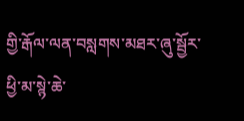གྱི་རྒོལ་ལན་བསླགས་མཐར་ཞུ་སྦྱོར་ཕྱི་མ་སྙེ་ཆེ་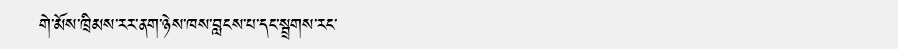གེ་མོས་ཁྲིམས་རར་ནག་ཉེས་ཁས་བླངས་པ་དང་སྦྲགས་རང་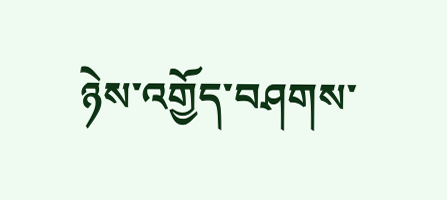ཉེས་འགྱོད་བཤགས་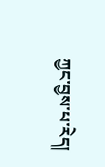ཀྱང་བྱས་པ་རེད།